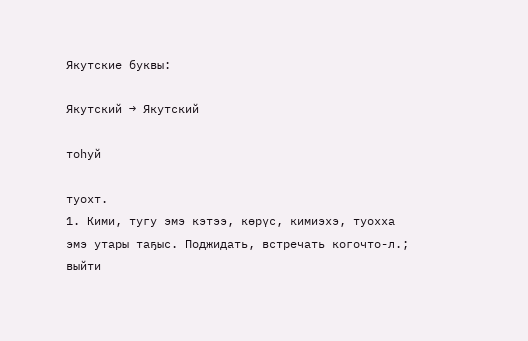Якутские буквы:

Якутский → Якутский

тоһуй

туохт.
1. Кими, тугу эмэ кэтээ, көрүс, кимиэхэ, туохха эмэ утары таҕыс. Поджидать, встречать когочто-л.; выйти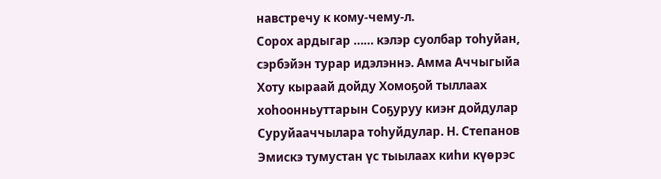навстречу к кому-чему-л.
Сорох ардыгар …… кэлэр суолбар тоһуйан, сэрбэйэн турар идэлэннэ. Амма Аччыгыйа
Хоту кыраай дойду Хомоҕой тыллаах хоһоонньуттарын Соҕуруу киэҥ дойдулар Суруйааччылара тоһуйдулар. Н. Степанов
Эмискэ тумустан үс тыылаах киһи күөрэс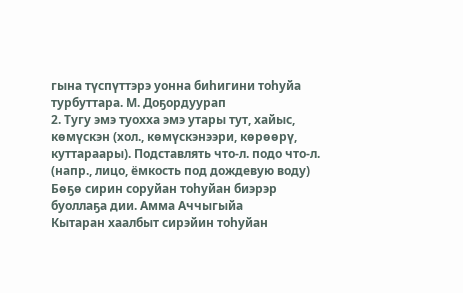гына түспүттэрэ уонна биһигини тоһуйа турбуттара. М. Доҕордуурап
2. Тугу эмэ туохха эмэ утары тут, хайыс, көмүскэн (хол., көмүскэнээри, көрөөрү, куттараары). Подставлять что-л. подо что-л. (напр., лицо, ёмкость под дождевую воду)
Бөҕө сирин соруйан тоһуйан биэрэр буоллаҕа дии. Амма Аччыгыйа
Кытаран хаалбыт сирэйин тоһуйан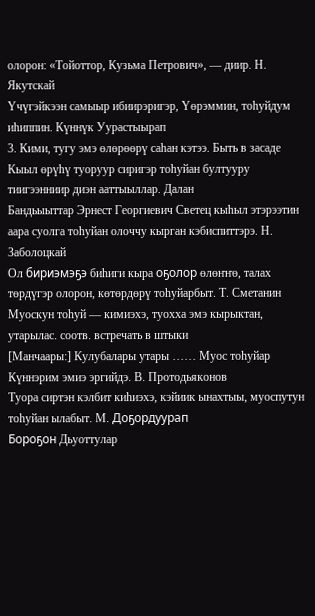олорон: «Тойоттор, Кузьма Петрович», — диир. Н. Якутскай
Үчүгэйкээн самыыр ибиирэригэр, Үөрэммин, тоһуйдум иһиппин. Күннүк Уурастыырап
3. Кими, тугу эмэ өлөрөөрү саһан кэтээ. Быть в засаде
Кыыл өрүһү туоруур сиригэр тоһуйан бултууру тиигээнниир диэн ааттыыллар. Далан
Бандьыыттар Эрнест Георгиевич Светец кыһыл этэрээтин аара суолга тоһуйан олоччу кырган кэбиспиттэрэ. Н. Заболоцкай
Ол бириэмэҕэ биһиги кыра оҕолор өлөҥҥө, талах төрдүгэр олорон, көтөрдөрү тоһуйарбыт. Т. Сметанин
Муоскун тоһуй — кимиэхэ, туохха эмэ кырыктан, утарылас. соотв. встречать в штыки
[Манчаары:] Кулубалары утары …… Муос тоһуйар Күннэрим эмиэ эргийдэ. В. Протодьяконов
Туора сиртэн кэлбит киһиэхэ, кэйиик ынахтыы, муоспутун тоһуйан ылабыт. М. Доҕордуурап
Бороҕон Дьуоттулар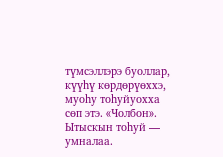түмсэллэрэ буоллар, күүһү көрдөрүөххэ, муоһу тоһуйуохха сөп этэ. «Чолбон». Ытыскын тоһуй — умналаа.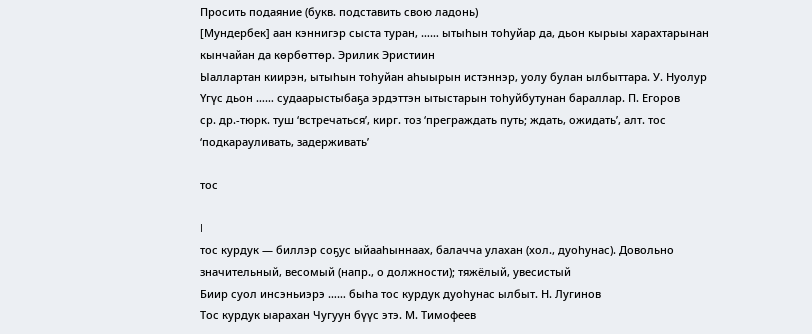Просить подаяние (букв. подставить свою ладонь)
[Мундербек] аан кэннигэр сыста туран, …… ытыһын тоһуйар да, дьон кырыы харахтарынан кынчайан да көрбөттөр. Эрилик Эристиин
Ыаллартан киирэн, ытыһын тоһуйан аһыырын истэннэр, уолу булан ылбыттара. У. Нуолур
Үгүс дьон …… судаарыстыбаҕа эрдэттэн ытыстарын тоһуйбутунан бараллар. П. Егоров
ср. др.-тюрк. туш ‘встречаться’, кирг. тоз ‘преграждать путь; ждать, ожидать’, алт. тос ‘подкарауливать, задерживать’

тос

I
тос курдук — биллэр соҕус ыйааһыннаах, балачча улахан (хол., дуоһунас). Довольно значительный, весомый (напр., о должности); тяжёлый, увесистый
Биир суол инсэньиэрэ …… быһа тос курдук дуоһунас ылбыт. Н. Лугинов
Тос курдук ыарахан Чугуун бүүс этэ. М. Тимофеев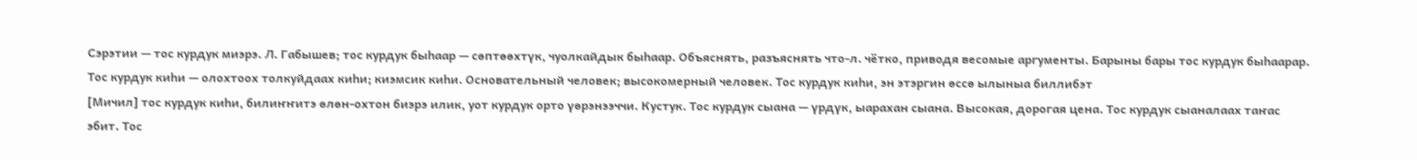Сэрэтии — тос курдук миэрэ. Л. Габышев; тос курдук быһаар — сөптөөхтүк, чуолкайдык быһаар. Объяснять, разъяснять что-л. чётко, приводя весомые аргументы. Барыны бары тос курдук быһаарар. Тос курдук киһи — олохтоох толкуйдаах киһи; киэмсик киһи. Основательный человек; высокомерный человек. Тос курдук киһи, эн этэргин өссө ылыныа биллибэт
[Мичил] тос курдук киһи, билиҥҥитэ өлөн-охтон биэрэ илик, уот курдук орто үөрэнээччи. Кустук. Тос курдук сыана — үрдүк, ыарахан сыана. Высокая, дорогая цена. Тос курдук сыаналаах таҥас эбит. Тос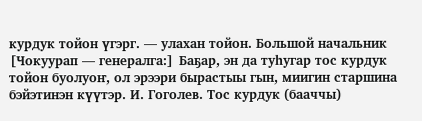курдук тойон үгэрг. — улахан тойон. Большой начальник
[Чокуурап — генералга:] Баҕар, эн да туһугар тос курдук тойон буолуоҥ, ол эрээри бырастыы гын, миигин старшина бэйэтинэн күүтэр. И. Гоголев. Тос курдук (бааччы)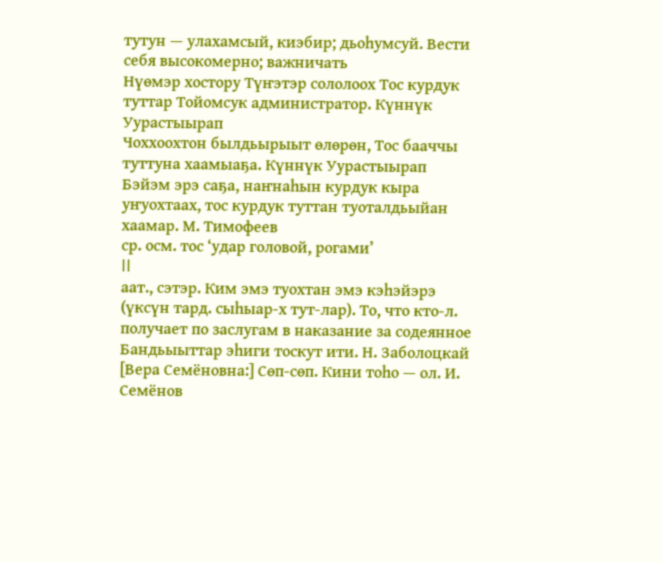тутун — улахамсый, киэбир; дьоһумсуй. Вести себя высокомерно; важничать
Нүөмэр хостору Түҥэтэр сололоох Тос курдук туттар Тойомсук администратор. Күннүк Уурастыырап
Чоххоохтон былдьырыыт өлөрөн, Тос бааччы туттуна хаамыаҕа. Күннүк Уурастыырап
Бэйэм эрэ саҕа, наҥнаһын курдук кыра уҥуохтаах, тос курдук туттан туоталдьыйан хаамар. М. Тимофеев
ср. осм. тос ‘удар головой, рогами’
II
аат., сэтэр. Ким эмэ туохтан эмэ кэһэйэрэ (үксүн тард. сыһыар-х тут-лар). То, что кто-л. получает по заслугам в наказание за содеянное
Бандьыыттар эһиги тоскут ити. Н. Заболоцкай
[Вера Семёновна:] Сөп-сөп. Кини тоһо — ол. И. Семёнов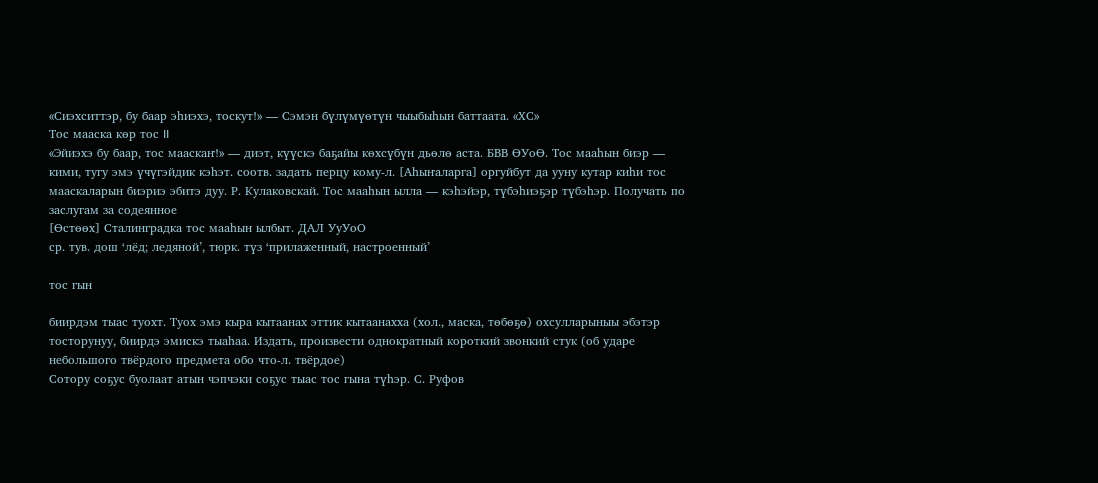«Сиэхситтэр, бу баар эһиэхэ, тоскут!» — Сэмэн бүлүмүөтүн чыыбыһын баттаата. «ХС»
Тос мааска көр тос II
«Эйиэхэ бу баар, тос мааскаҥ!» — диэт, күүскэ баҕайы көхсүбүн дьөлө аста. БВВ ӨУоӨ. Тос мааһын биэр — кими, тугу эмэ үчүгэйдик кэһэт. соотв. задать перцу кому-л. [Аһыҥаларга] оргуйбут да ууну кутар киһи тос мааскаларын биэриэ эбитэ дуу. Р. Кулаковскай. Тос мааһын ылла — кэһэйэр, түбэһиэҕэр түбэһэр. Получать по заслугам за содеянное
[Өстөөх] Сталинградка тос мааһын ылбыт. ДАЛ УуУоО
ср. тув. дош ‘лёд; ледяной’, тюрк. түз ‘прилаженный, настроенный’

тос гын

биирдэм тыас туохт. Туох эмэ кыра кытаанах эттик кытаанахха (хол., маска, төбөҕө) охсулларыныы эбэтэр тосторунуу, биирдэ эмискэ тыаһаа. Издать, произвести однократный короткий звонкий стук (об ударе небольшого твёрдого предмета обо что-л. твёрдое)
Сотору соҕус буолаат атын чэпчэки соҕус тыас тос гына түһэр. С. Руфов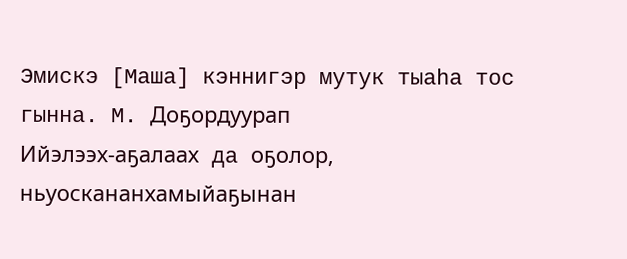Эмискэ [Маша] кэннигэр мутук тыаһа тос гынна. М. Доҕордуурап
Ийэлээх-аҕалаах да оҕолор, ньуоскананхамыйаҕынан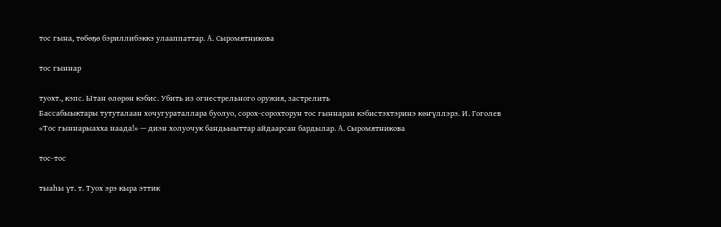тос гына, төбөҕө бэриллибэккэ улааппаттар. А. Сыромятникова

тос гыннар

туохт., кэпс. Ытан өлөрөн кэбис. Убить из огнестрельного оружия, застрелить
Бассабыыктары тутуталаан хочугураталлара буолуо, сорох-сорохторун тос гыннаран кэбистэхтэринэ көҥүллэрэ. И. Гоголев
«Тос гыннарыахха наада!» — диэн холуочук бандьыыттар айдаарсан бардылар. А. Сыромятникова

тос-тос

тыаһы үт. т. Туох эрэ кыра эттик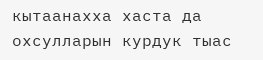кытаанахха хаста да охсулларын курдук тыас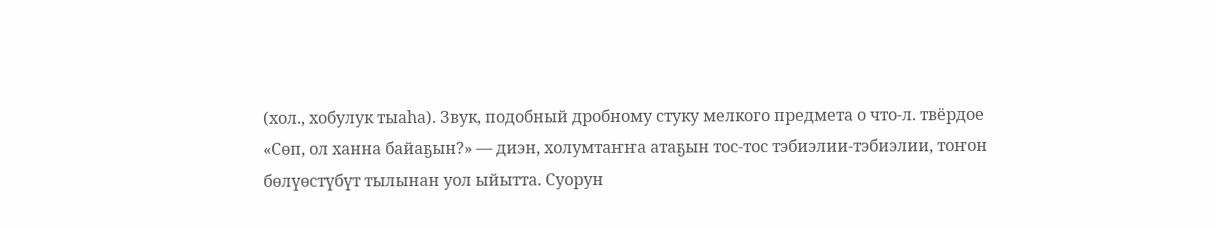(хол., хобулук тыаһа). Звук, подобный дробному стуку мелкого предмета о что-л. твёрдое
«Сөп, ол ханна байаҕын?» — диэн, холумтаҥҥа атаҕын тос-тос тэбиэлии-тэбиэлии, тоҥон бөлүөстүбүт тылынан уол ыйытта. Суорун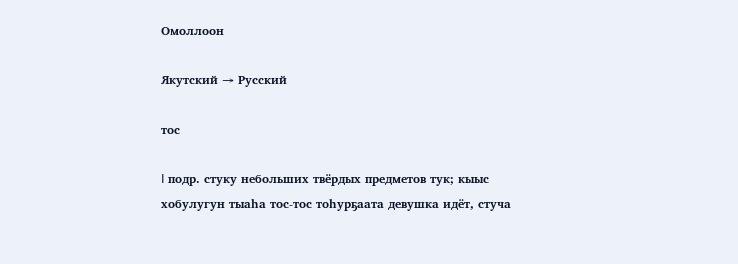Омоллоон

Якутский → Русский

тос

I подр. стуку небольших твёрдых предметов тук; кыыс хобулугун тыаһа тос-тос тоһурҕаата девушка идёт, стуча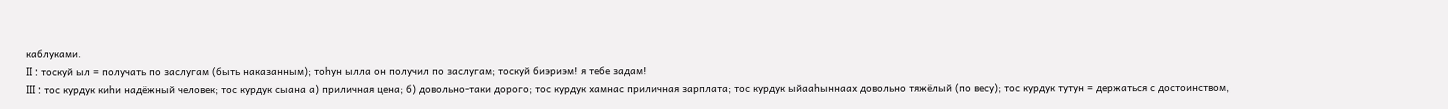каблуками.
II : тоскуй ыл = получать по заслугам (быть наказанным); тоһун ылла он получил по заслугам; тоскуй биэриэм! я тебе задам!
III : тос курдук киһи надёжный человек; тос курдук сыана а) приличная цена; б) довольно-таки дорого; тос курдук хамнас приличная зарплата; тос курдук ыйааһыннаах довольно тяжёлый (по весу); тос курдук тутун = держаться с достоинством,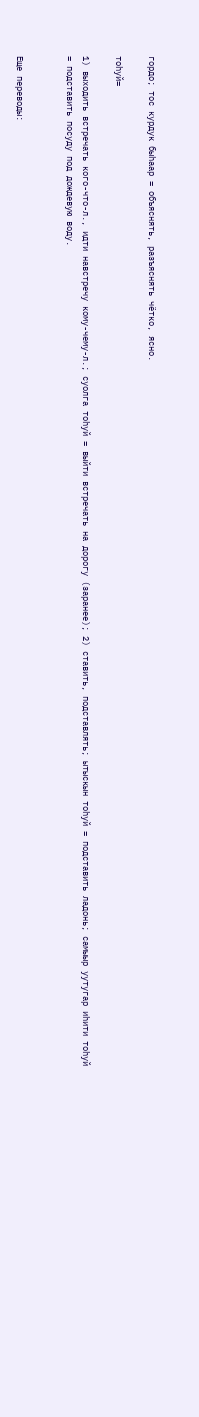гордо; тос курдук быһаар = объяснять, разъяснять чётко, ясно.

тоһуй=

1) выходить встречать кого-что-л., идти навстречу кому-чему-л.; суолга тоһуй = выйти встречать на дорогу (заранее); 2) ставить, подставлять; ытыскын тоһуй = подставить ладонь; самыыр уутугар иһити тоһуй = подставить посуду под дождевую воду.


Еще переводы: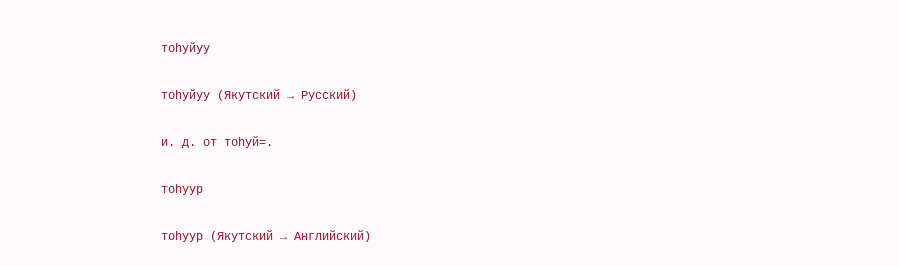тоһуйуу

тоһуйуу (Якутский → Русский)

и. д. от тоһуй=.

тоһуур

тоһуур (Якутский → Английский)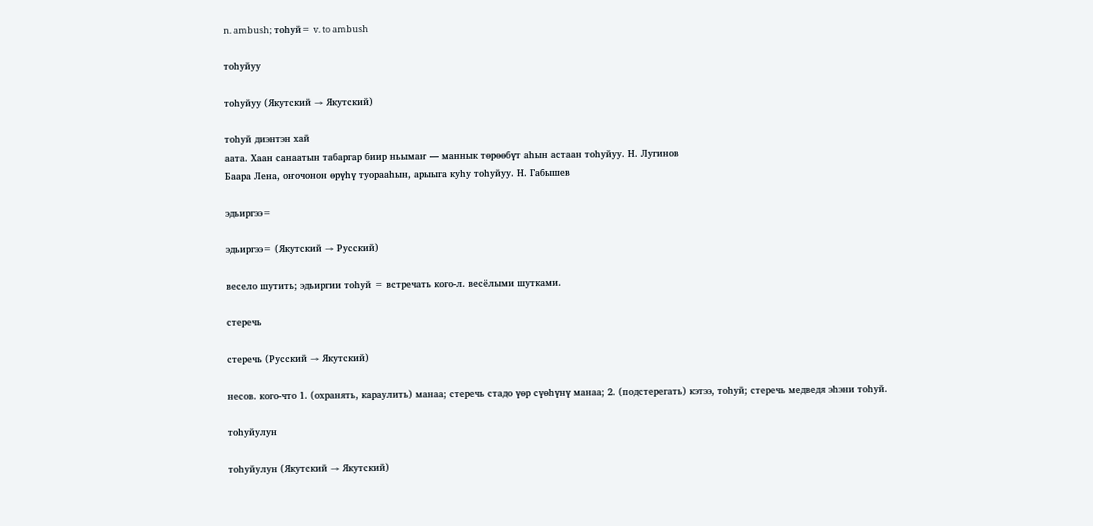n. ambush; тоһуй= v. to ambush

тоһуйуу

тоһуйуу (Якутский → Якутский)

тоһуй диэнтэн хай
аата. Хаан санаатын табаргар биир ньымаҥ — маннык төрөөбүт аһын астаан тоһуйуу. Н. Лугинов
Баара Лена, оҥочонон өрүһү туорааһын, арыыга куһу тоһуйуу. Н. Габышев

эдьиргээ=

эдьиргээ= (Якутский → Русский)

весело шутить; эдьиргии тоһуй = встречать кого-л. весёлыми шутками.

стеречь

стеречь (Русский → Якутский)

несов. кого-что 1. (охранять, караулить) манаа; стеречь стадо үөр сүөһүнү манаа; 2. (подстерегать) кэтээ, тоһуй; стеречь медведя эһэни тоһуй.

тоһуйулун

тоһуйулун (Якутский → Якутский)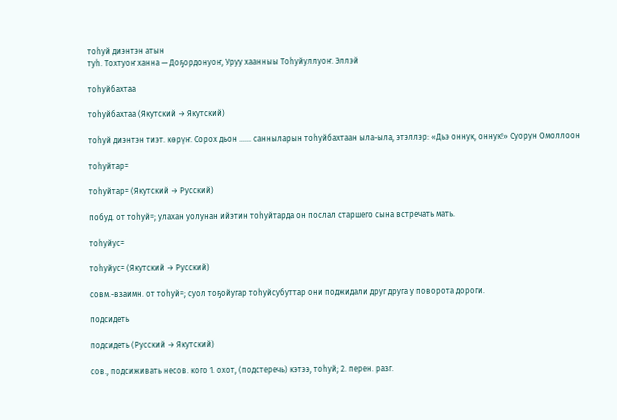тоһуй диэнтэн атын
туһ. Тохтуоҥ ханна — Доҕордонуоҥ, Уруу хаанныы Тоһуйуллуоҥ. Эллэй

тоһуйбахтаа

тоһуйбахтаа (Якутский → Якутский)

тоһуй диэнтэн тиэт. көрүҥ. Сорох дьон …… санныларын тоһуйбахтаан ыла-ыла, этэллэр: «Дьэ оннук, оннук!» Суорун Омоллоон

тоһуйтар=

тоһуйтар= (Якутский → Русский)

побуд. от тоһуй=; улахан уолунан ийэтин тоһуйтарда он послал старшего сына встречать мать.

тоһуйус=

тоһуйус= (Якутский → Русский)

совм.-взаимн. от тоһуй=; суол тоҕойугар тоһуйсубуттар они поджидали друг друга у поворота дороги.

подсидеть

подсидеть (Русский → Якутский)

сов., подсиживать несов. кого 1. охот, (подстеречь) кэтээ, тоһуй; 2. перен. разг.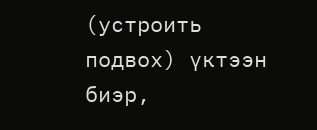(устроить подвох) үктээн биэр,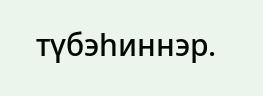түбэһиннэр.